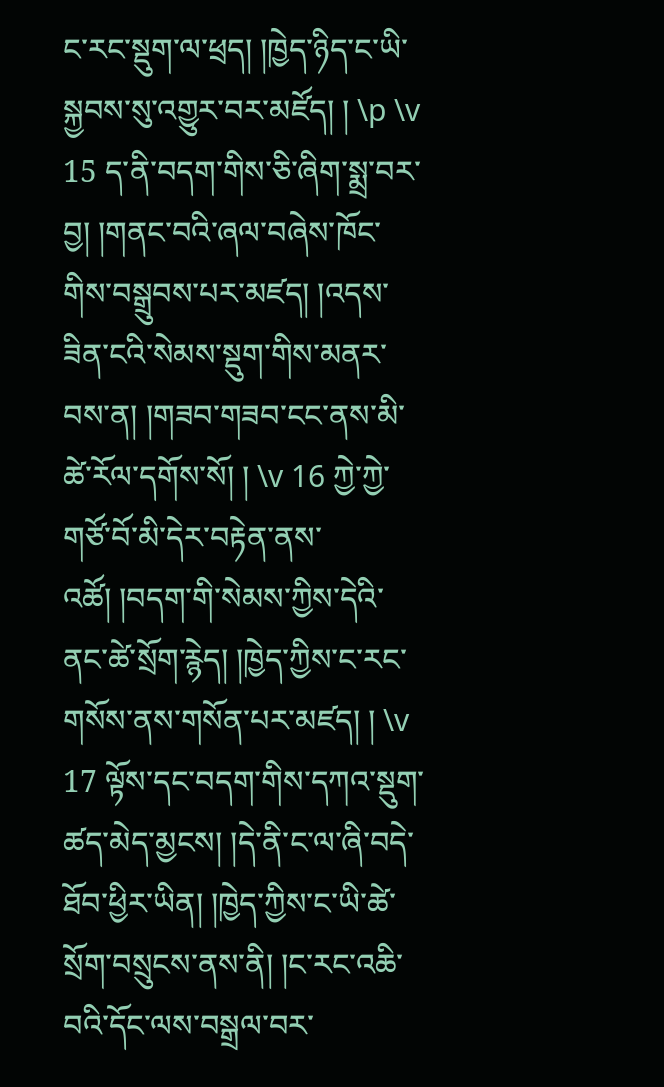ང་རང་སྡུག་ལ་ཕྲད། །ཁྱེད་ཉིད་ང་ཡི་སྐྱབས་སུ་འགྱུར་བར་མཛོད། ། \p \v 15 ད་ནི་བདག་གིས་ཅི་ཞིག་སྨྲ་བར་བྱ། །གནང་བའི་ཞལ་བཞེས་ཁོང་གིས་བསྒྲུབས་པར་མཛད། །འདས་ཟིན་ངའི་སེམས་སྡུག་གིས་མནར་བས་ན། །གཟབ་གཟབ་ངང་ནས་མི་ཚེ་རོལ་དགོས་སོ། ། \v 16 ཀྱེ་ཀྱེ་གཙོ་བོ་མི་དེར་བརྟེན་ནས་འཚོ། །བདག་གི་སེམས་ཀྱིས་དེའི་ནང་ཚེ་སྲོག་རྙེད། །ཁྱེད་ཀྱིས་ང་རང་གསོས་ནས་གསོན་པར་མཛད། ། \v 17 ལྟོས་དང་བདག་གིས་དཀའ་སྡུག་ཚད་མེད་མྱངས། །དེ་ནི་ང་ལ་ཞི་བདེ་ཐོབ་ཕྱིར་ཡིན། །ཁྱེད་ཀྱིས་ང་ཡི་ཚེ་སྲོག་བསྲུངས་ནས་ནི། །ང་རང་འཆི་བའི་དོང་ལས་བསྒྲལ་བར་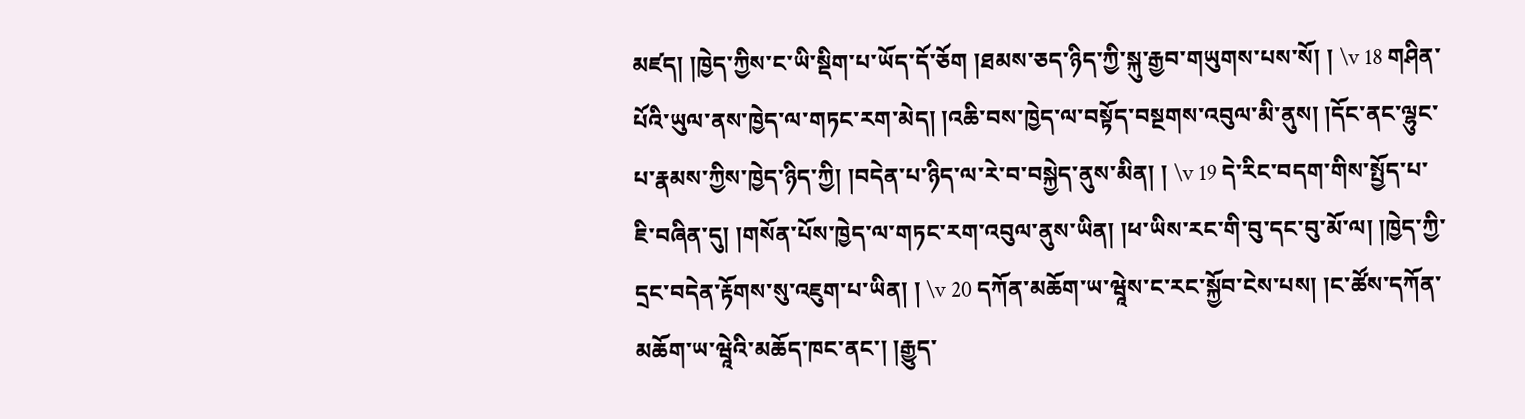མཛད། །ཁྱེད་ཀྱིས་ང་ཡི་སྡིག་པ་ཡོད་དོ་ཅོག །ཐམས་ཅད་ཉིད་ཀྱི་སྐུ་རྒྱབ་གཡུགས་པས་སོ། ། \v 18 གཤིན་པོའི་ཡུལ་ནས་ཁྱེད་ལ་གཏང་རག་མེད། །འཆི་བས་ཁྱེད་ལ་བསྟོད་བསྔགས་འབུལ་མི་ནུས། །དོང་ནང་ལྷུང་པ་རྣམས་ཀྱིས་ཁྱེད་ཉིད་ཀྱི། །བདེན་པ་ཉིད་ལ་རེ་བ་བསྐྱེད་ནུས་མིན། ། \v 19 དེ་རིང་བདག་གིས་སྤྱོད་པ་ཇི་བཞིན་དུ། །གསོན་པོས་ཁྱེད་ལ་གཏང་རག་འབུལ་ནུས་ཡིན། །ཕ་ཡིས་རང་གི་བུ་དང་བུ་མོ་ལ། །ཁྱེད་ཀྱི་དྲང་བདེན་རྟོགས་སུ་འཇུག་པ་ཡིན། ། \v 20 དཀོན་མཆོག་ཡ་ཝཱེས་ང་རང་སྐྱོབ་ངེས་པས། །ང་ཚོས་དཀོན་མཆོག་ཡ་ཝཱེའི་མཆོད་ཁང་ནང་། །རྒྱུད་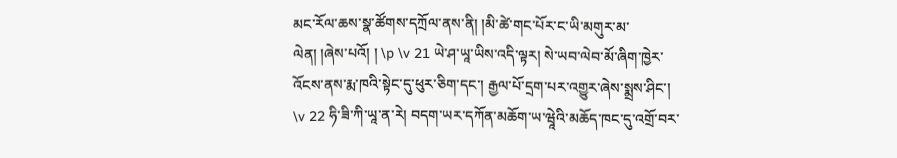མང་རོལ་ཆས་སྣ་ཚོགས་དཀྲོལ་ནས་ནི། །མི་ཚེ་གང་པོར་ང་ཡི་མགུར་མ་ལེན། །ཞེས་པའོ། ། \p \v 21 ཡེ་ཤ་ཡཱ་ཡིས་འདི་ལྟར། སེ་ཡབ་ལེབ་མོ་ཞིག་ཁྱེར་འོངས་ནས་རྨ་ཁའི་སྟེང་དུ་ཕུར་ཅིག་དང་། རྒྱལ་པོ་དྲག་པར་འགྱུར་ཞེས་སྨྲས་ཤིང་། \v 22 ཧི་ཟི་ཀི་ཡཱ་ན་རེ། བདག་ཡར་དཀོན་མཆོག་ཡ་ཝཱེའི་མཆོད་ཁང་དུ་འགྲོ་བར་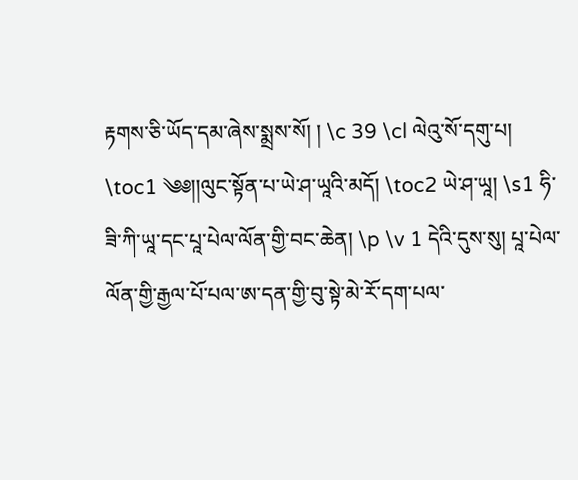རྟགས་ཅི་ཡོད་དམ་ཞེས་སྨྲས་སོ། ། \c 39 \cl ལེའུ་སོ་དགུ་པ། \toc1 ༄༅།།ལུང་སྟོན་པ་ཡེ་ཤ་ཡཱའི་མདོ། \toc2 ཡེ་ཤ་ཡཱ། \s1 ཧི་ཟི་ཀི་ཡཱ་དང་པཱ་པེལ་ལོན་གྱི་བང་ཆེན། \p \v 1 དེའི་དུས་སུ། པཱ་པེལ་ལོན་གྱི་རྒྱལ་པོ་པལ་ཨ་དན་གྱི་བུ་སྟེ་མེ་རོ་དག་པལ་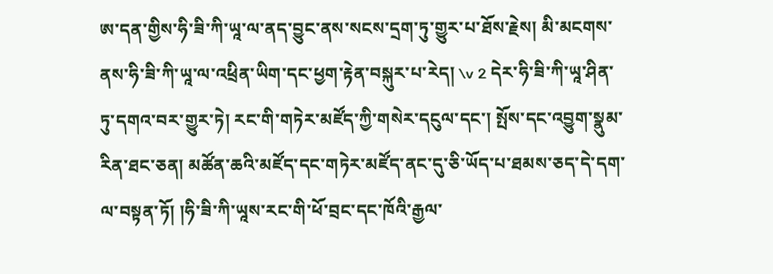ཨ་དན་གྱིས་ཧི་ཟི་ཀི་ཡཱ་ལ་ནད་བྱུང་ནས་སངས་དྲག་ཏུ་གྱུར་པ་ཐོས་རྗེས། མི་མངགས་ནས་ཧི་ཟི་ཀི་ཡཱ་ལ་འཕྲིན་ཡིག་དང་ཕྱག་རྟེན་བསྐུར་པ་རེད། \v 2 དེར་ཧི་ཟི་ཀི་ཡཱ་ཤིན་ཏུ་དགའ་བར་གྱུར་ཏེ། རང་གི་གཏེར་མཛོད་ཀྱི་གསེར་དངུལ་དང་། སྤོས་དང་འབྱུག་སྣུམ་རིན་ཐང་ཅན། མཚོན་ཆའི་མཛོད་དང་གཏེར་མཛོད་ནང་དུ་ཅི་ཡོད་པ་ཐམས་ཅད་དེ་དག་ལ་བསྟན་ཏོ། །ཧི་ཟི་ཀི་ཡཱས་རང་གི་ཕོ་བྲང་དང་ཁོའི་རྒྱལ་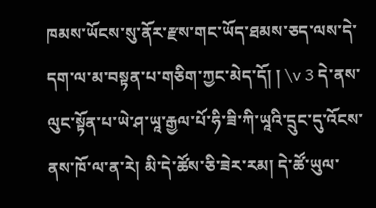ཁམས་ཡོངས་སུ་ནོར་རྫས་གང་ཡོད་ཐམས་ཅད་ལས་དེ་དག་ལ་མ་བསྟན་པ་གཅིག་ཀྱང་མེད་དོ། ། \v 3 དེ་ནས་ལུང་སྟོན་པ་ཡེ་ཤ་ཡཱ་རྒྱལ་པོ་ཧི་ཟི་ཀི་ཡཱའི་དྲུང་དུ་འོངས་ནས་ཁོ་ལ་ན་རེ། མི་དེ་ཚོས་ཅི་ཟེར་རམ། དེ་ཚོ་ཡུལ་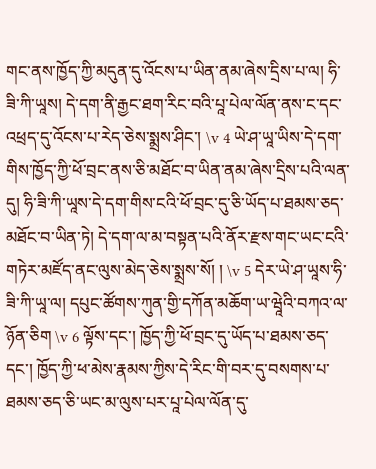གང་ནས་ཁྱོད་ཀྱི་མདུན་དུ་འོངས་པ་ཡིན་ནམ་ཞེས་དྲིས་པ་ལ། ཧི་ཟི་ཀི་ཡཱས། དེ་དག་ནི་རྒྱང་ཐག་རིང་བའི་པཱ་པེལ་ལོན་ནས་ང་དང་འཕྲད་དུ་འོངས་པ་རེད་ཅེས་སྨྲས་ཤིང་། \v 4 ཡེ་ཤ་ཡཱ་ཡིས་དེ་དག་གིས་ཁྱོད་ཀྱི་ཕོ་བྲང་ནས་ཅི་མཐོང་བ་ཡིན་ནམ་ཞེས་དྲིས་པའི་ལན་དུ། ཧི་ཟི་ཀི་ཡཱས་དེ་དག་གིས་ངའི་ཕོ་བྲང་དུ་ཅི་ཡོད་པ་ཐམས་ཅད་མཐོང་བ་ཡིན་ཏེ། དེ་དག་ལ་མ་བསྟན་པའི་ནོར་རྫས་གང་ཡང་ངའི་གཏེར་མཛོད་ནང་ལུས་མེད་ཅེས་སྨྲས་སོ། ། \v 5 དེར་ཡེ་ཤ་ཡཱས་ཧི་ཟི་ཀི་ཡཱ་ལ། དཔུང་ཚོགས་ཀུན་གྱི་དཀོན་མཆོག་ཡ་ཝཱེའི་བཀའ་ལ་ཉོན་ཅིག \v 6 ལྟོས་དང་། ཁྱོད་ཀྱི་ཕོ་བྲང་དུ་ཡོད་པ་ཐམས་ཅད་དང་། ཁྱོད་ཀྱི་ཕ་མེས་རྣམས་ཀྱིས་དེ་རིང་གི་བར་དུ་བསགས་པ་ཐམས་ཅད་ཅི་ཡང་མ་ལུས་པར་པཱ་པེལ་ལོན་དུ་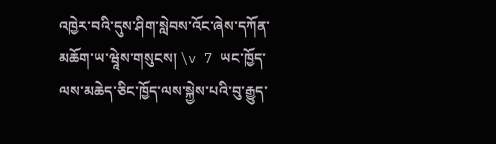འཁྱེར་བའི་དུས་ཤིག་སླེབས་འོང་ཞེས་དཀོན་མཆོག་ཡ་ཝཱེས་གསུངས། \v 7 ཡང་ཁྱོད་ལས་མཆེད་ཅིང་ཁྱོད་ལས་སྐྱེས་པའི་བུ་རྒྱུད་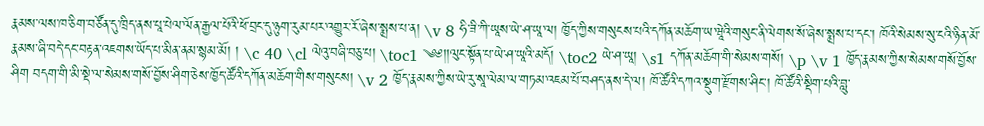རྣམས་ལས་ཁ་ཅིག་བཙོན་དུ་ཁྲིད་ནས་པཱ་པེལ་ལོན་རྒྱལ་པོའི་ཕོ་བྲང་དུ་ཉུག་རུམ་པར་འགྱུར་རོ་ཞེས་སྨྲས་པ་ན། \v 8 ཧི་ཟི་ཀི་ཡཱས་ཡེ་ཤ་ཡཱ་ལ། ཁྱོད་ཀྱིས་གསུངས་པའི་དཀོན་མཆོག་ཡ་ཝཱེའི་གསུང་ནི་ལེགས་སོ་ཞེས་སྨྲས་པ་དང་། ཁོའི་སེམས་སུ་ངའི་ཉིན་མོ་རྣམས་ཞི་བདེ་དང་བརྟན་འཇགས་ཡོད་པ་མིན་ནམ་སྙམ་མོ། ། \c 40 \cl ལེའུ་བཞི་བཅུ་པ། \toc1 ༄༅།།ལུང་སྟོན་པ་ཡེ་ཤ་ཡཱའི་མདོ། \toc2 ཡེ་ཤ་ཡཱ། \s1 དཀོན་མཆོག་གི་སེམས་གསོ། \p \v 1 ཁྱོད་རྣམས་ཀྱིས་སེམས་གསོ་བྱོས་ཤིག བདག་གི་མི་སྡེ་ལ་སེམས་གསོ་བྱོས་ཤིག་ཅེས་ཁྱོད་ཚོའི་དཀོན་མཆོག་གིས་གསུངས། \v 2 ཁྱོད་རྣམས་ཀྱིས་ཡེ་རུ་སཱ་ལེམ་ལ་གཏམ་འཇམ་པོ་བཤད་ནས་དེ་ལ། ཁོ་ཚོའི་དཀའ་སྡུག་རྫོགས་ཤིང་། ཁོ་ཚོའི་སྡིག་པའི་བླུ་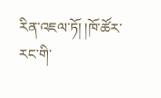རིན་འཇལ་ཏོ། །ཁོ་ཚོར་རང་གི་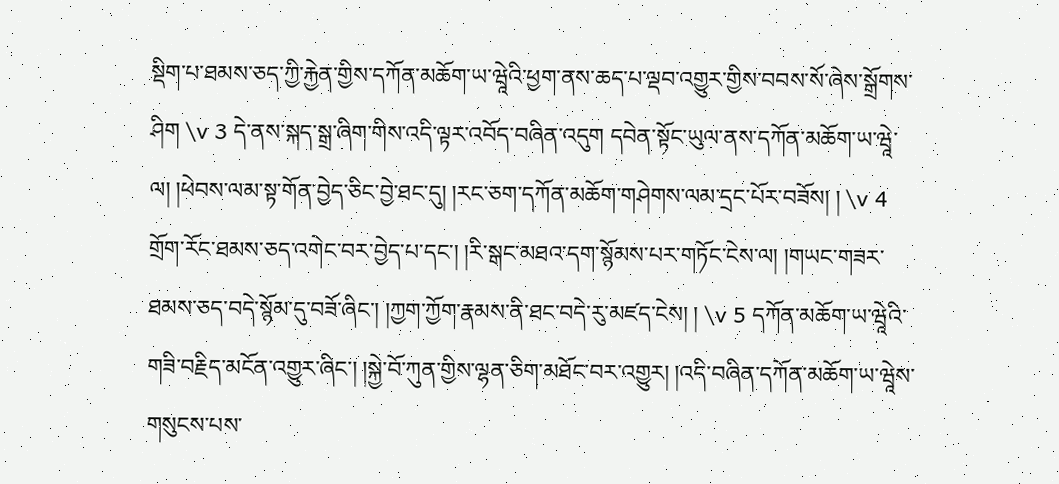སྡིག་པ་ཐམས་ཅད་ཀྱི་རྐྱེན་གྱིས་དཀོན་མཆོག་ཡ་ཝཱེའི་ཕྱག་ནས་ཆད་པ་ལྡབ་འགྱུར་གྱིས་བབས་སོ་ཞེས་སྒྲོགས་ཤིག \v 3 དེ་ནས་སྐད་སྒྲ་ཞིག་གིས་འདི་ལྟར་འབོད་བཞིན་འདུག དབེན་སྟོང་ཡུལ་ནས་དཀོན་མཆོག་ཡ་ཝཱེ་ལ། །ཕེབས་ལམ་སྟ་གོན་བྱེད་ཅིང་བྱེ་ཐང་དུ། །རང་ཅག་དཀོན་མཆོག་གཤེགས་ལམ་དྲང་པོར་བཟོས། ། \v 4 གྲོག་རོང་ཐམས་ཅད་འགེང་བར་བྱེད་པ་དང་། །རི་སྒང་མཐའ་དག་སྙོམས་པར་གཏོང་ངེས་ལ། །གཡང་གཟར་ཐམས་ཅད་བདེ་སྙོམ་དུ་བཟོ་ཞིང་། །ཀྱག་ཀྱོག་རྣམས་ནི་ཐང་བདེ་རུ་མཛད་ངེས། ། \v 5 དཀོན་མཆོག་ཡ་ཝཱེའི་གཟི་བརྗིད་མངོན་འགྱུར་ཞིང་། །སྐྱེ་བོ་ཀུན་གྱིས་ལྷན་ཅིག་མཐོང་བར་འགྱུར། །འདི་བཞིན་དཀོན་མཆོག་ཡ་ཝཱེས་གསུངས་པས་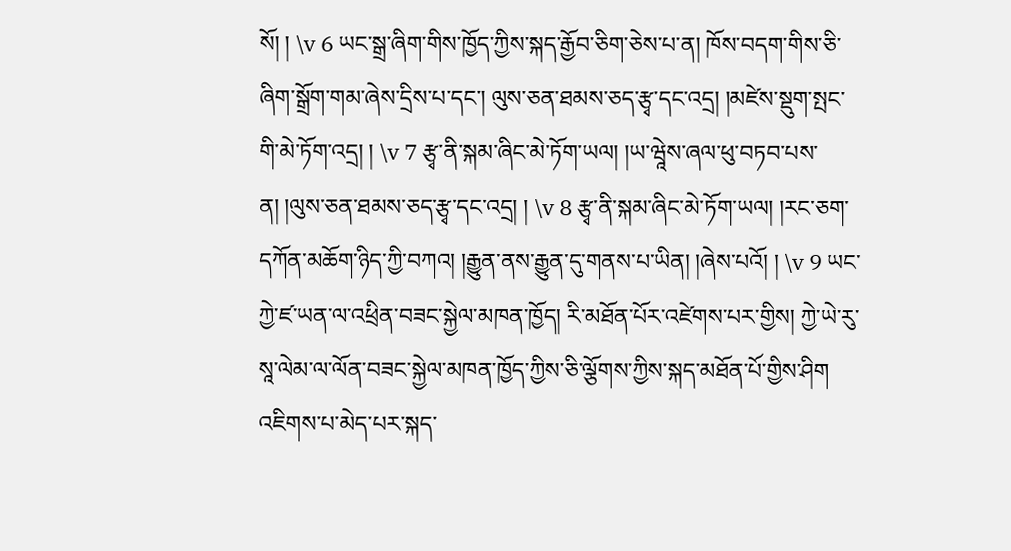སོ། ། \v 6 ཡང་སྒྲ་ཞིག་གིས་ཁྱོད་ཀྱིས་སྐད་རྒྱོབ་ཅིག་ཅེས་པ་ན། ཁོས་བདག་གིས་ཅི་ཞིག་སྒྲོག་གམ་ཞེས་དྲིས་པ་དང་། ལུས་ཅན་ཐམས་ཅད་རྩྭ་དང་འདྲ། །མཛེས་སྡུག་སྤང་གི་མེ་ཏོག་འདྲ། ། \v 7 རྩྭ་ནི་སྐམ་ཞིང་མེ་ཏོག་ཡལ། །ཡ་ཝཱེས་ཞལ་ཕུ་བཏབ་པས་ན། །ལུས་ཅན་ཐམས་ཅད་རྩྭ་དང་འདྲ། ། \v 8 རྩྭ་ནི་སྐམ་ཞིང་མེ་ཏོག་ཡལ། །རང་ཅག་དཀོན་མཆོག་ཉིད་ཀྱི་བཀའ། །རྒྱུན་ནས་རྒྱུན་དུ་གནས་པ་ཡིན། །ཞེས་པའོ། ། \v 9 ཡང་ཀྱེ་ཛ་ཡན་ལ་འཕྲིན་བཟང་སྐྱེལ་མཁན་ཁྱོད། རི་མཐོན་པོར་འཛེགས་པར་གྱིས། ཀྱེ་ཡེ་རུ་སཱ་ལེམ་ལ་ལོན་བཟང་སྐྱེལ་མཁན་ཁྱོད་ཀྱིས་ཅི་ལྕོགས་ཀྱིས་སྐད་མཐོན་པོ་གྱིས་ཤིག འཇིགས་པ་མེད་པར་སྐད་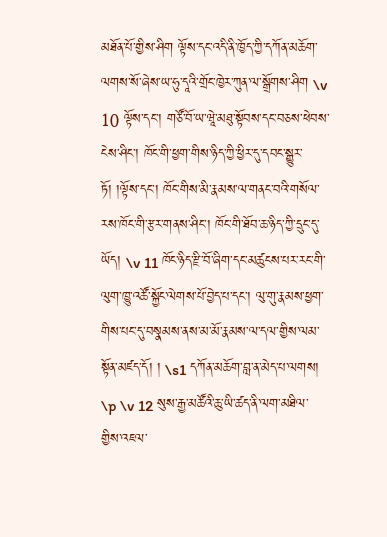མཐོན་པོ་གྱིས་ཤིག ལྟོས་དང་འདི་ནི་ཁྱོད་ཀྱི་དཀོན་མཆོག་ལགས་སོ་ཞེས་ཡ་ཧུ་དཱའི་གྲོང་ཁྱེར་ཀུན་ལ་སྒྲོགས་ཤིག \v 10 ལྟོས་དང་། གཙོ་བོ་ཡ་ཝཱེ་མཐུ་སྟོབས་དང་བཅས་ཕེབས་ངེས་ཤིང་། ཁོང་གི་ཕྱག་གིས་ཉིད་ཀྱི་ཕྱིར་དུ་དབང་སྒྱུར་ཏོ། །ལྟོས་དང་། ཁོང་གིས་མི་རྣམས་ལ་གནང་བའི་གསོལ་རས་ཁོང་གི་རྩར་གནས་ཤིང་། ཁོང་གི་ཐོབ་ཆ་ཉིད་ཀྱི་དྲུང་དུ་ཡོད། \v 11 ཁོང་ཉིད་རྫི་བོ་ཞིག་དང་མཚུངས་པར་རང་གི་ལུག་ཁྱུ་འཚོ་སྐྱོང་ལེགས་པོ་བྱེད་པ་དང་། ལུ་གུ་རྣམས་ཕྱག་གིས་པང་དུ་བསྣམས་ནས་མ་མོ་རྣམས་ལ་དལ་གྱིས་ལམ་སྟོན་མཛད་དོ། ། \s1 དཀོན་མཆོག་བླ་ན་མེད་པ་ལགས། \p \v 12 སུས་རྒྱ་མཚོའི་ཆུ་ཡི་ཚད་ནི་ལག་མཐིལ་གྱིས་འཇལ་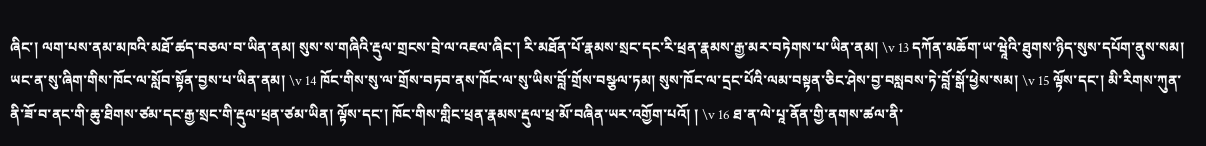ཞིང་། ལག་པས་ནམ་མཁའི་མཐོ་ཚད་བཅལ་བ་ཡིན་ནམ། སུས་ས་གཞིའི་རྡུལ་གྲངས་བྲེ་ལ་འཇལ་ཞིང་། རི་མཐོན་པོ་རྣམས་སྲང་དང་རི་ཕྲན་རྣམས་རྒྱ་མར་བཏེགས་པ་ཡིན་ནམ། \v 13 དཀོན་མཆོག་ཡ་ཝཱེའི་ཐུགས་ཉིད་སུས་དཔོག་ནུས་སམ། ཡང་ན་སུ་ཞིག་གིས་ཁོང་ལ་སློབ་སྟོན་བྱས་པ་ཡིན་ནམ། \v 14 ཁོང་གིས་སུ་ལ་གྲོས་བཏབ་ནས་ཁོང་ལ་སུ་ཡིས་བློ་གྲོས་བསྩལ་ཏམ། སུས་ཁོང་ལ་དྲང་པོའི་ལམ་བསྟན་ཅིང་ཤེས་བྱ་བསླབས་ཏེ་བློ་སྒོ་ཕྱེས་སམ། \v 15 ལྟོས་དང་། མི་རིགས་ཀུན་ནི་ཟོ་བ་ནང་གི་ཆུ་ཐིགས་ཙམ་དང་རྒྱ་སྲང་གི་རྡུལ་ཕྲན་ཙམ་ཡིན། ལྟོས་དང་། ཁོང་གིས་གླིང་ཕྲན་རྣམས་རྡུལ་ཕྲ་མོ་བཞིན་ཡར་འགྱོག་པའོ། ། \v 16 ཐ་ན་ལེ་པཱ་ནོན་གྱི་ནགས་ཚལ་ནི་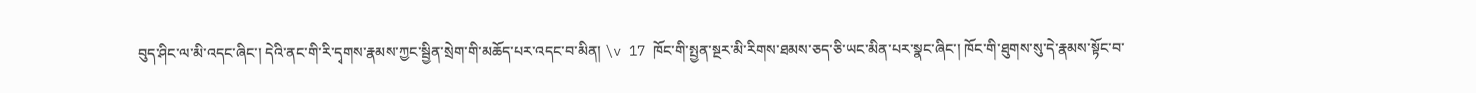བུད་ཤིང་ལ་མི་འདང་ཞིང་། དེའི་ནང་གི་རི་དྭགས་རྣམས་ཀྱང་སྦྱིན་སྲེག་གི་མཆོད་པར་འདང་བ་མིན། \v 17 ཁོང་གི་སྤྱན་སྔར་མི་རིགས་ཐམས་ཅད་ཅི་ཡང་མིན་པར་སྣང་ཞིང་། ཁོང་གི་ཐུགས་སུ་དེ་རྣམས་སྟོང་བ་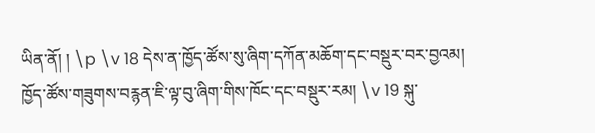ཡིན་ནོ། ། \p \v 18 དེས་ན་ཁྱོད་ཚོས་སུ་ཞིག་དཀོན་མཆོག་དང་བསྡུར་བར་བྱའམ། ཁྱོད་ཚོས་གཟུགས་བརྙན་ཇི་ལྟ་བུ་ཞིག་གིས་ཁོང་དང་བསྡུར་རམ། \v 19 སྐུ་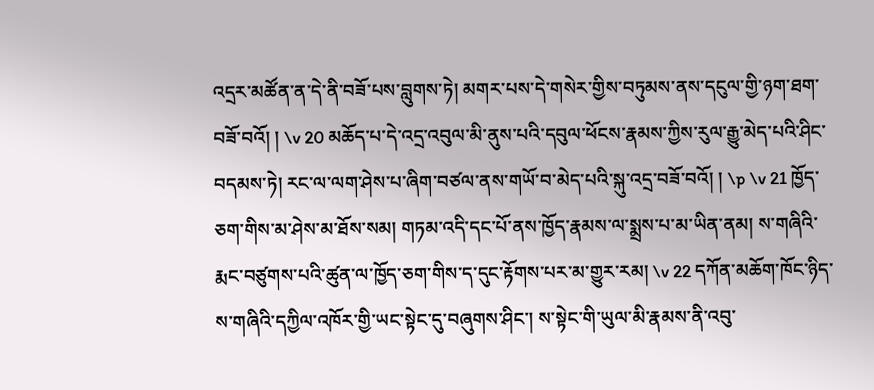འདྲར་མཚོན་ན་དེ་ནི་བཟོ་པས་བླུགས་ཏེ། མགར་པས་དེ་གསེར་གྱིས་བཏུམས་ནས་དངུལ་གྱི་ཉག་ཐག་བཟོ་བའོ། ། \v 20 མཆོད་པ་དེ་འདྲ་འབུལ་མི་ནུས་པའི་དབུལ་ཕོངས་རྣམས་ཀྱིས་རུལ་རྒྱུ་མེད་པའི་ཤིང་བདམས་ཏེ། རང་ལ་ལག་ཤེས་པ་ཞིག་བཙལ་ནས་གཡོ་བ་མེད་པའི་སྐུ་འདྲ་བཟོ་བའོ། ། \p \v 21 ཁྱོད་ཅག་གིས་མ་ཤེས་མ་ཐོས་སམ། གཏམ་འདི་དང་པོ་ནས་ཁྱོད་རྣམས་ལ་སྨྲས་པ་མ་ཡིན་ནམ། ས་གཞིའི་རྨང་བཙུགས་པའི་ཚུན་ལ་ཁྱོད་ཅག་གིས་ད་དུང་རྟོགས་པར་མ་གྱུར་རམ། \v 22 དཀོན་མཆོག་ཁོང་ཉིད་ས་གཞིའི་དཀྱིལ་འཁོར་གྱི་ཡང་སྟེང་དུ་བཞུགས་ཤིང་། ས་སྟེང་གི་ཡུལ་མི་རྣམས་ནི་འབུ་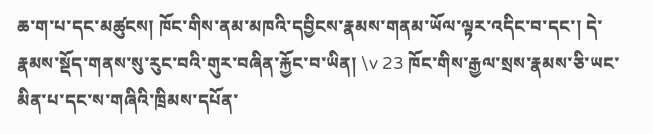ཆ་ག་པ་དང་མཚུངས། ཁོང་གིས་ནམ་མཁའི་དབྱིངས་རྣམས་གནམ་ཡོལ་ལྟར་འདིང་བ་དང་། དེ་རྣམས་སྡོད་གནས་སུ་རུང་བའི་གུར་བཞིན་རྐྱོང་བ་ཡིན། \v 23 ཁོང་གིས་རྒྱལ་སྲས་རྣམས་ཅི་ཡང་མིན་པ་དང་ས་གཞིའི་ཁྲིམས་དཔོན་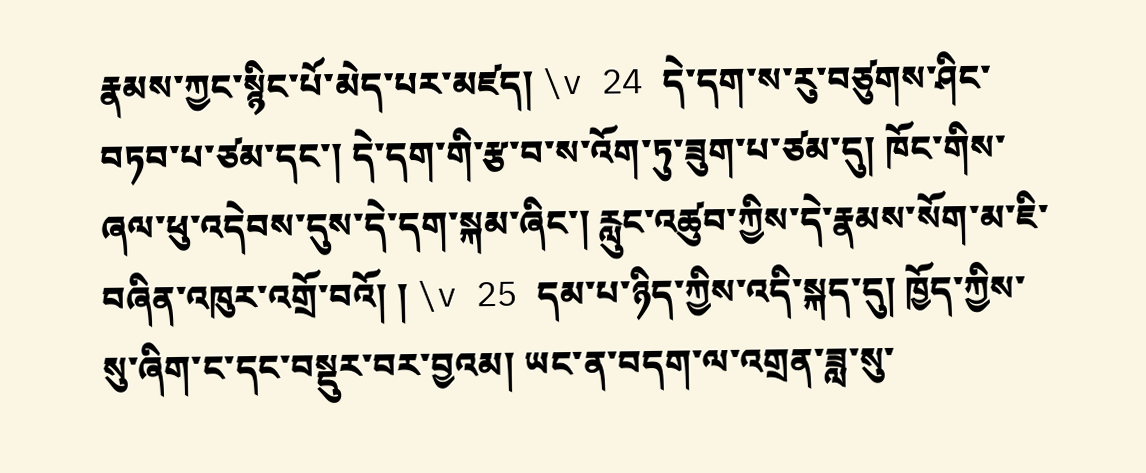རྣམས་ཀྱང་སྙིང་པོ་མེད་པར་མཛད། \v 24 དེ་དག་ས་རུ་བཙུགས་ཤིང་བཏབ་པ་ཙམ་དང་། དེ་དག་གི་རྩ་བ་ས་འོག་ཏུ་ཟུག་པ་ཙམ་དུ། ཁོང་གིས་ཞལ་ཕུ་འདེབས་དུས་དེ་དག་སྐམ་ཞིང་། རླུང་འཚུབ་ཀྱིས་དེ་རྣམས་སོག་མ་ཇི་བཞིན་འཁུར་འགྲོ་བའོ། ། \v 25 དམ་པ་ཉིད་ཀྱིས་འདི་སྐད་དུ། ཁྱོད་ཀྱིས་སུ་ཞིག་ང་དང་བསྡུར་བར་བྱའམ། ཡང་ན་བདག་ལ་འགྲན་ཟླ་སུ་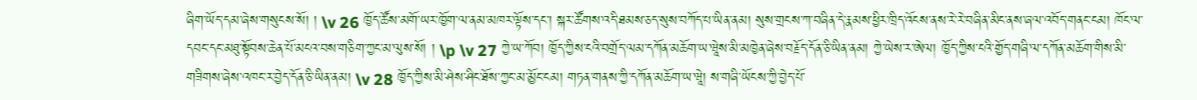ཞིག་ཡོད་དམ་ཞེས་གསུངས་སོ། ། \v 26 ཁྱོད་ཚོས་མགོ་ཡར་ཁྱོག་ལ་ནམ་མཁར་ལྟོས་དང་། སྐར་ཚོགས་འདི་ཐམས་ཅད་སུས་བཀོད་པ་ཡིན་ནམ། སུས་གྲངས་ཀ་བཞིན་དེ་རྣམས་ཕྱིར་ཁྲིད་འོངས་ནས་རེ་རེ་བཞིན་མིང་ནས་ཞལ་འབོད་གནང་ངམ། ཁོང་ལ་དབང་དང་མཐུ་སྟོབས་ཆེན་པོ་མངའ་བས་གཅིག་ཀྱང་མ་ལུས་སོ། ། \p \v 27 ཀྱེ་ཡ་ཀོབ། ཁྱོད་ཀྱིས་ངའི་བགྲོད་ལམ་དཀོན་མཆོག་ཡ་ཝཱེས་མི་མཁྱེན་ཞེས་བརྗོད་དོན་ཅི་ཡིན་ནམ། ཀྱེ་ཡེས་ར་ཨེལ། ཁྱོད་ཀྱིས་ངའི་གྱོད་གཞི་ལ་དཀོན་མཆོག་གིས་མི་གཟིགས་ཞེས་འཁང་ར་བྱེད་དོན་ཅི་ཡིན་ནམ། \v 28 ཁྱོད་ཀྱིས་མི་ཤེས་ཤིང་ཐོས་ཀྱང་མ་མྱོང་ངམ། གཏན་གནས་ཀྱི་དཀོན་མཆོག་ཡ་ཝཱེ། ས་གཞི་ཡོངས་ཀྱི་བྱེད་པོ་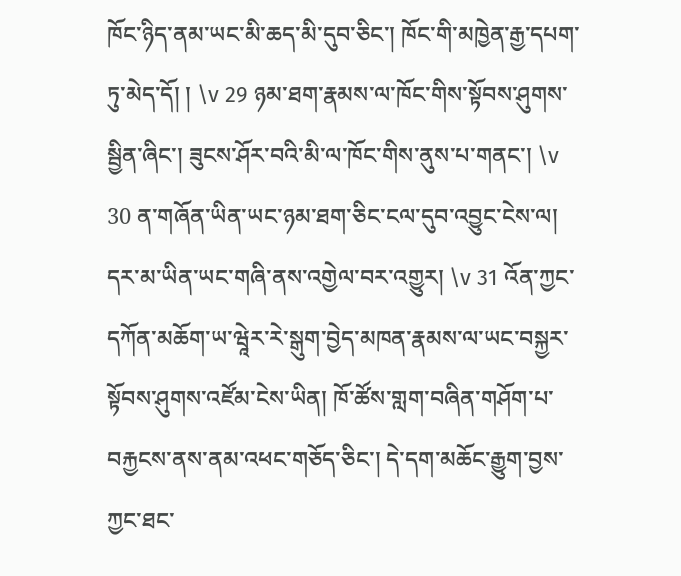ཁོང་ཉིད་ནམ་ཡང་མི་ཆད་མི་དུབ་ཅིང་། ཁོང་གི་མཁྱེན་རྒྱ་དཔག་ཏུ་མེད་དོ། ། \v 29 ཉམ་ཐག་རྣམས་ལ་ཁོང་གིས་སྟོབས་ཤུགས་སྦྱིན་ཞིང་། ཟུངས་ཤོར་བའི་མི་ལ་ཁོང་གིས་ནུས་པ་གནང་། \v 30 ན་གཞོན་ཡིན་ཡང་ཉམ་ཐག་ཅིང་ངལ་དུབ་འབྱུང་ངེས་ལ། དར་མ་ཡིན་ཡང་གཞི་ནས་འགྱེལ་བར་འགྱུར། \v 31 འོན་ཀྱང་དཀོན་མཆོག་ཡ་ཝཱེར་རེ་སྒུག་བྱེད་མཁན་རྣམས་ལ་ཡང་བསྐྱར་སྟོབས་ཤུགས་འཛོམ་ངེས་ཡིན། ཁོ་ཚོས་གླག་བཞིན་གཤོག་པ་བརྐྱངས་ནས་ནམ་འཕང་གཅོད་ཅིང་། དེ་དག་མཆོང་རྒྱུག་བྱས་ཀྱང་ཐང་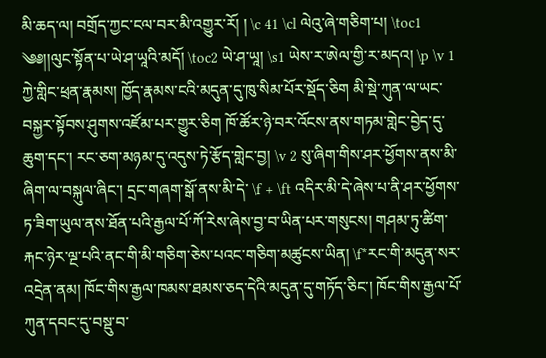མི་ཆད་ལ། བགྲོད་ཀྱང་ངལ་བར་མི་འགྱུར་རོ། ། \c 41 \cl ལེའུ་ཞེ་གཅིག་པ། \toc1 ༄༅།།ལུང་སྟོན་པ་ཡེ་ཤ་ཡཱའི་མདོ། \toc2 ཡེ་ཤ་ཡཱ། \s1 ཡེས་ར་ཨེལ་གྱི་ར་མདའ། \p \v 1 ཀྱེ་གླིང་ཕྲན་རྣམས། ཁྱོད་རྣམས་ངའི་མདུན་དུ་ཁུ་སིམ་པོར་སྡོད་ཅིག མི་སྡེ་ཀུན་ལ་ཡང་བསྐྱར་སྟོབས་ཤུགས་འཛོམ་པར་གྱུར་ཅིག ཁོ་ཚོར་ཉེ་བར་འོངས་ནས་གཏམ་གླེང་བྱེད་དུ་ཆུག་དང་། རང་ཅག་མཉམ་དུ་འདུས་ཏེ་རྩོད་གླེང་བྱ། \v 2 སུ་ཞིག་གིས་ཤར་ཕྱོགས་ནས་མི་ཞིག་ལ་བསྐུལ་ཞིང་། དྲང་གཞག་སྒོ་ནས་མི་དེ་ \f + \ft འདིར་མི་དེ་ཞེས་པ་ནི་ཤར་ཕྱོགས་ཏ་ཟིག་ཡུལ་ནས་ཐོན་པའི་རྒྱལ་པོ་ཀོ་རེས་ཞེས་བྱ་བ་ཡིན་པར་གསུངས། གཤམ་ཏུ་ཚིག་རྐང་ཉེར་ལྔ་པའི་ནང་གི་མི་གཅིག་ཅེས་པའང་གཅིག་མཚུངས་ཡིན། \f*རང་གི་མདུན་སར་འདྲེན་ནམ། ཁོང་གིས་རྒྱལ་ཁམས་ཐམས་ཅད་དེའི་མདུན་དུ་གཏོད་ཅིང་། ཁོང་གིས་རྒྱལ་པོ་ཀུན་དབང་དུ་བསྡུ་བ་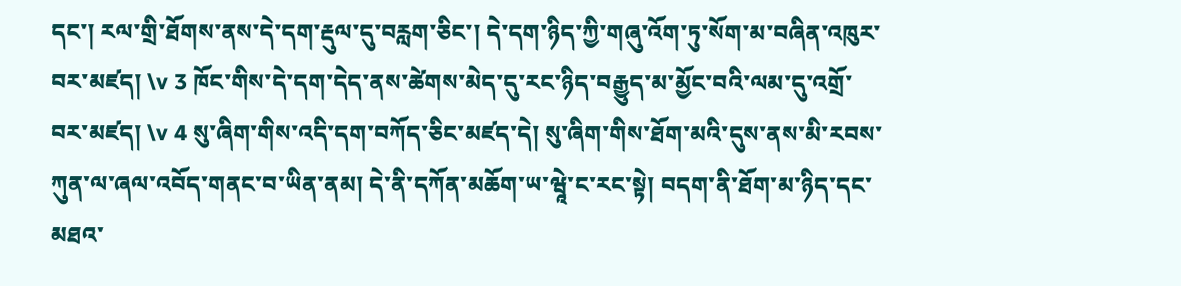དང་། རལ་གྲི་ཐོགས་ནས་དེ་དག་རྡུལ་དུ་བརླག་ཅིང་། དེ་དག་ཉིད་ཀྱི་གཞུ་འོག་ཏུ་སོག་མ་བཞིན་འཁུར་བར་མཛད། \v 3 ཁོང་གིས་དེ་དག་དེད་ནས་ཚེགས་མེད་དུ་རང་ཉིད་བརྒྱུད་མ་མྱོང་བའི་ལམ་དུ་འགྲོ་བར་མཛད། \v 4 སུ་ཞིག་གིས་འདི་དག་བཀོད་ཅིང་མཛད་དེ། སུ་ཞིག་གིས་ཐོག་མའི་དུས་ནས་མི་རབས་ཀུན་ལ་ཞལ་འབོད་གནང་བ་ཡིན་ནམ། དེ་ནི་དཀོན་མཆོག་ཡ་ཝཱེ་ང་རང་སྟེ། བདག་ནི་ཐོག་མ་ཉིད་དང་མཐའ་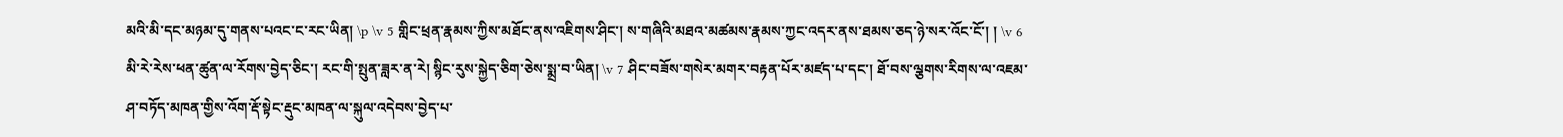མའི་མི་དང་མཉམ་དུ་གནས་པའང་ང་རང་ཡིན། \p \v 5 གླིང་ཕྲན་རྣམས་ཀྱིས་མཐོང་ནས་འཇིགས་ཤིང་། ས་གཞིའི་མཐའ་མཚམས་རྣམས་ཀྱང་འདར་ནས་ཐམས་ཅད་ཉེ་སར་འོང་ངོ་། ། \v 6 མི་རེ་རེས་ཕན་ཚུན་ལ་རོགས་བྱེད་ཅིང་། རང་གི་སྤུན་ཟླར་ན་རེ། སྙིང་རུས་སྐྱེད་ཅིག་ཅེས་སྨྲ་བ་ཡིན། \v 7 ཤིང་བཟོས་གསེར་མགར་བརྟན་པོར་མཛད་པ་དང་། ཐོ་བས་ལྕགས་རིགས་ལ་འཇམ་ཤ་བཏོད་མཁན་གྱིས་འོག་རྡོ་སྟེང་རྡུང་མཁན་ལ་སྐུལ་འདེབས་བྱེད་པ་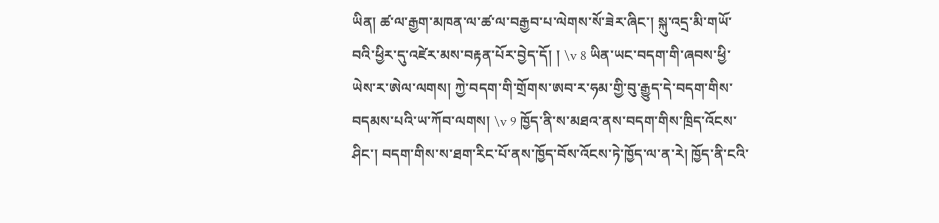ཡིན། ཚ་ལ་རྒྱག་མཁན་ལ་ཚ་ལ་བརྒྱབ་པ་ལེགས་སོ་ཟེར་ཞིང་། སྐུ་འདྲ་མི་གཡོ་བའི་ཕྱིར་དུ་འཛེར་མས་བརྟན་པོར་བྱེད་དོ། ། \v 8 ཡིན་ཡང་བདག་གི་ཞབས་ཕྱི་ཡེས་ར་ཨེལ་ལགས། ཀྱེ་བདག་གི་གྲོགས་ཨབ་ར་ཧམ་གྱི་བུ་རྒྱུད་དེ་བདག་གིས་བདམས་པའི་ཡ་ཀོབ་ལགས། \v 9 ཁྱོད་ནི་ས་མཐའ་ནས་བདག་གིས་ཁྲིད་འོངས་ཤིང་། བདག་གིས་ས་ཐག་རིང་པོ་ནས་ཁྱོད་བོས་འོངས་ཏེ་ཁྱོད་ལ་ན་རེ། ཁྱོད་ནི་ངའི་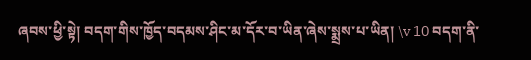ཞབས་ཕྱི་སྟེ། བདག་གིས་ཁྱོད་བདམས་ཤིང་མ་དོར་བ་ཡིན་ཞེས་སྨྲས་པ་ཡིན། \v 10 བདག་ནི་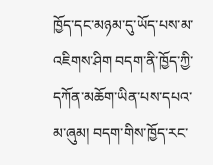ཁྱོད་དང་མཉམ་དུ་ཡོད་པས་མ་འཇིགས་ཤིག བདག་ནི་ཁྱོད་ཀྱི་དཀོན་མཆོག་ཡིན་པས་དཔའ་མ་ཞུམ། བདག་གིས་ཁྱོད་རང་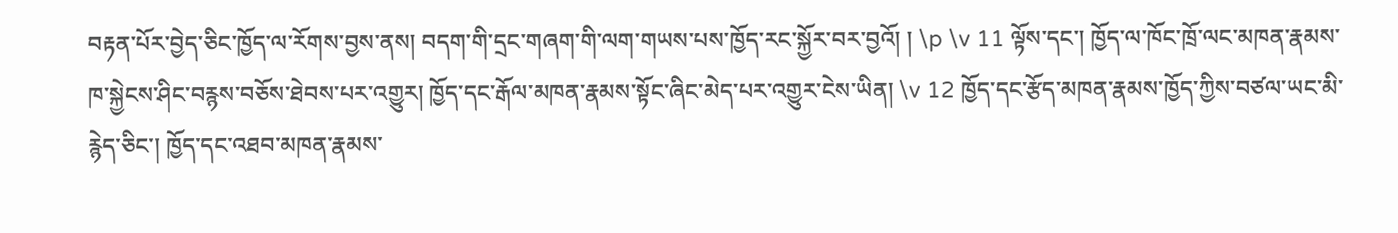བརྟན་པོར་བྱེད་ཅིང་ཁྱོད་ལ་རོགས་བྱས་ནས། བདག་གི་དྲང་གཞག་གི་ལག་གཡས་པས་ཁྱོད་རང་སྐྱོར་བར་བྱའོ། ། \p \v 11 ལྟོས་དང་། ཁྱོད་ལ་ཁོང་ཁྲོ་ལང་མཁན་རྣམས་ཁ་སྐྱེངས་ཤིང་བརྙས་བཅོས་ཐེབས་པར་འགྱུར། ཁྱོད་དང་རྒོལ་མཁན་རྣམས་སྟོང་ཞིང་མེད་པར་འགྱུར་ངེས་ཡིན། \v 12 ཁྱོད་དང་རྩོད་མཁན་རྣམས་ཁྱོད་ཀྱིས་བཙལ་ཡང་མི་རྙེད་ཅིང་། ཁྱོད་དང་འཐབ་མཁན་རྣམས་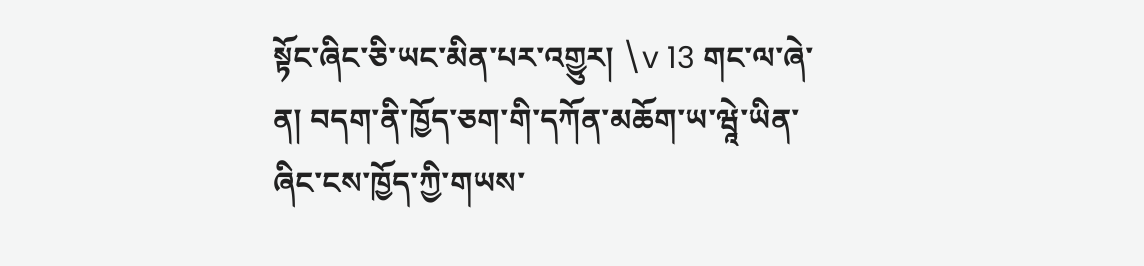སྟོང་ཞིང་ཅི་ཡང་མིན་པར་འགྱུར། \v 13 གང་ལ་ཞེ་ན། བདག་ནི་ཁྱོད་ཅག་གི་དཀོན་མཆོག་ཡ་ཝཱེ་ཡིན་ཞིང་ངས་ཁྱོད་ཀྱི་གཡས་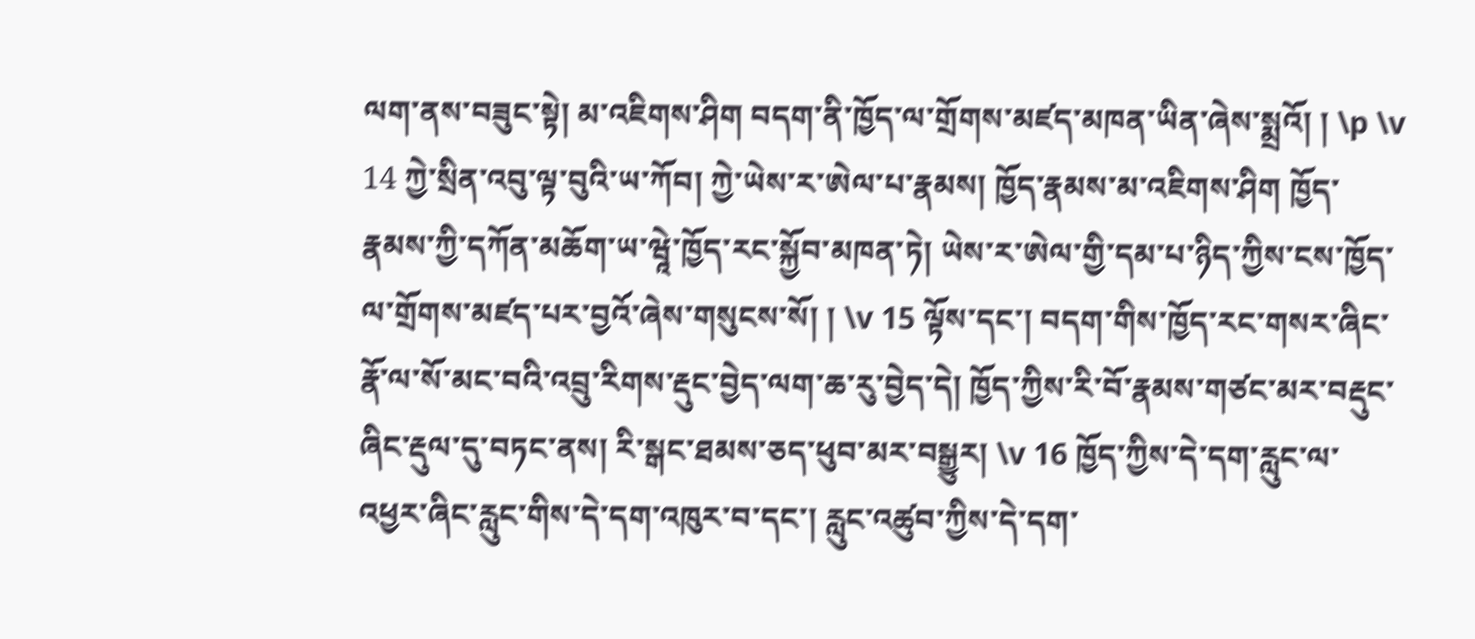ལག་ནས་བཟུང་སྟེ། མ་འཇིགས་ཤིག བདག་ནི་ཁྱོད་ལ་གྲོགས་མཛད་མཁན་ཡིན་ཞེས་སྨྲའོ། ། \p \v 14 ཀྱེ་སྲིན་འབུ་ལྟ་བུའི་ཡ་ཀོབ། ཀྱེ་ཡེས་ར་ཨེལ་པ་རྣམས། ཁྱོད་རྣམས་མ་འཇིགས་ཤིག ཁྱོད་རྣམས་ཀྱི་དཀོན་མཆོག་ཡ་ཝཱེ་ཁྱོད་རང་སྐྱོབ་མཁན་ཏེ། ཡེས་ར་ཨེལ་གྱི་དམ་པ་ཉིད་ཀྱིས་ངས་ཁྱོད་ལ་གྲོགས་མཛད་པར་བྱའོ་ཞེས་གསུངས་སོ། ། \v 15 ལྟོས་དང་། བདག་གིས་ཁྱོད་རང་གསར་ཞིང་རྣོ་ལ་སོ་མང་བའི་འབྲུ་རིགས་རྡུང་བྱེད་ལག་ཆ་རུ་བྱེད་དེ། ཁྱོད་ཀྱིས་རི་བོ་རྣམས་གཙང་མར་བརྡུང་ཞིང་རྡུལ་དུ་བཏང་ནས། རི་སྒང་ཐམས་ཅད་ཕུབ་མར་བསྒྱུར། \v 16 ཁྱོད་ཀྱིས་དེ་དག་རླུང་ལ་འཕྱར་ཞིང་རླུང་གིས་དེ་དག་འཁུར་བ་དང་། རླུང་འཚུབ་ཀྱིས་དེ་དག་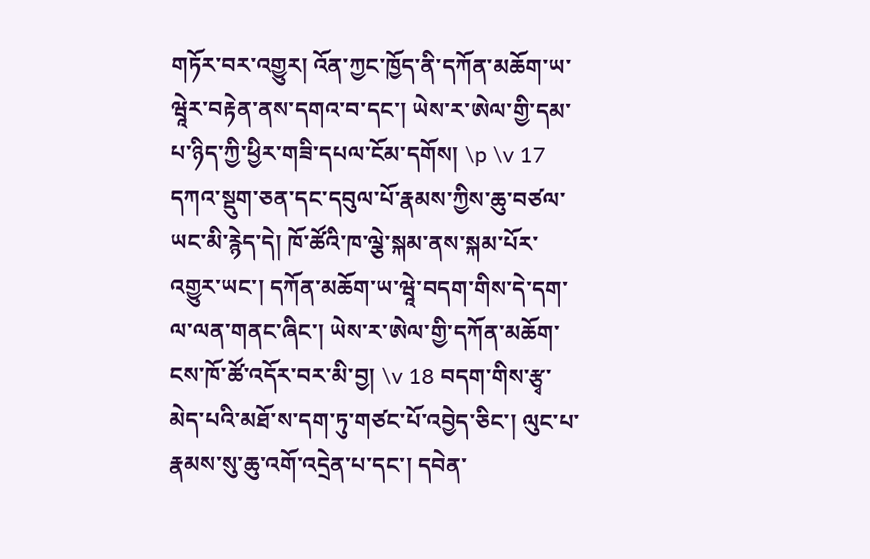གཏོར་བར་འགྱུར། འོན་ཀྱང་ཁྱོད་ནི་དཀོན་མཆོག་ཡ་ཝཱེར་བརྟེན་ནས་དགའ་བ་དང་། ཡེས་ར་ཨེལ་གྱི་དམ་པ་ཉིད་ཀྱི་ཕྱིར་གཟི་དཔལ་ངོམ་དགོས། \p \v 17 དཀའ་སྡུག་ཅན་དང་དབུལ་པོ་རྣམས་ཀྱིས་ཆུ་བཙལ་ཡང་མི་རྙེད་དེ། ཁོ་ཚོའི་ཁ་ལྕེ་སྐམ་ནས་སྐམ་པོར་འགྱུར་ཡང་། དཀོན་མཆོག་ཡ་ཝཱེ་བདག་གིས་དེ་དག་ལ་ལན་གནང་ཞིང་། ཡེས་ར་ཨེལ་གྱི་དཀོན་མཆོག་ངས་ཁོ་ཚོ་འདོར་བར་མི་བྱ། \v 18 བདག་གིས་རྩྭ་མེད་པའི་མཐོ་ས་དག་ཏུ་གཙང་པོ་འབྱེད་ཅིང་། ལུང་པ་རྣམས་སུ་ཆུ་འགོ་འདྲེན་པ་དང་། དབེན་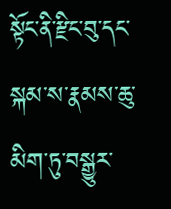སྟོང་ནི་རྫིང་བུ་དང་སྐམ་ས་རྣམས་ཆུ་མིག་ཏུ་བསྒྱུར་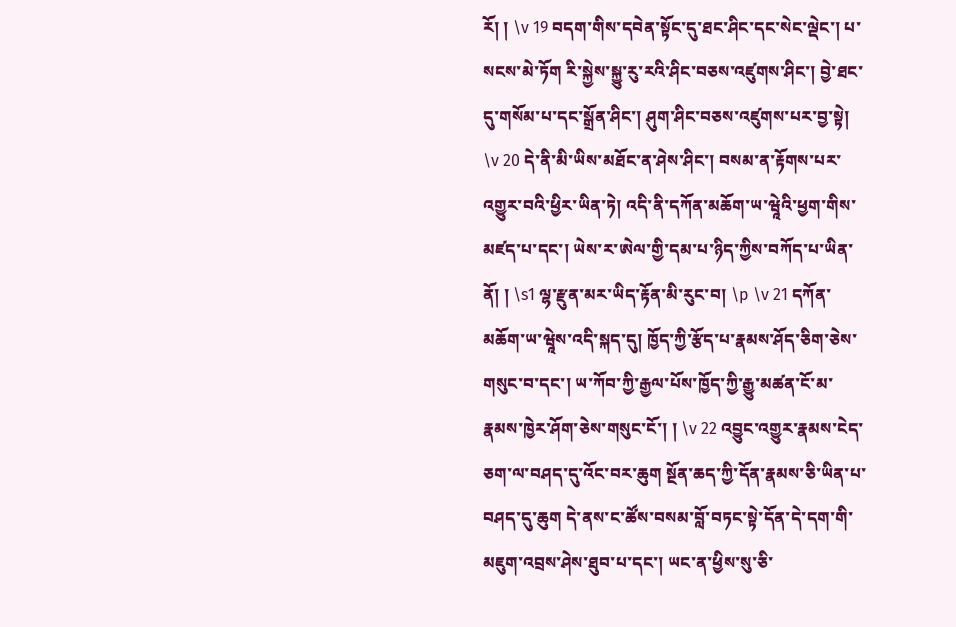རོ། ། \v 19 བདག་གིས་དབེན་སྟོང་དུ་ཐང་ཤིང་དང་སེང་ལྡེང་། པ་སངས་མེ་ཏོག རི་སྐྱེས་སྐྱུ་རུ་རའི་ཤིང་བཅས་འཛུགས་ཤིང་། བྱེ་ཐང་དུ་གསོམ་པ་དང་སྒྲོན་ཤིང་། ཤུག་ཤིང་བཅས་འཛུགས་པར་བྱ་སྟེ། \v 20 དེ་ནི་མི་ཡིས་མཐོང་ན་ཤེས་ཤིང་། བསམ་ན་རྟོགས་པར་འགྱུར་བའི་ཕྱིར་ཡིན་ཏེ། འདི་ནི་དཀོན་མཆོག་ཡ་ཝཱེའི་ཕྱག་གིས་མཛད་པ་དང་། ཡེས་ར་ཨེལ་གྱི་དམ་པ་ཉིད་ཀྱིས་བཀོད་པ་ཡིན་ནོ། ། \s1 ལྷ་རྫུན་མར་ཡིད་རྟོན་མི་རུང་བ། \p \v 21 དཀོན་མཆོག་ཡ་ཝཱེས་འདི་སྐད་དུ། ཁྱོད་ཀྱི་རྩོད་པ་རྣམས་ཤོད་ཅིག་ཅེས་གསུང་བ་དང་། ཡ་ཀོབ་ཀྱི་རྒྱལ་པོས་ཁྱོད་ཀྱི་རྒྱུ་མཚན་ངོ་མ་རྣམས་ཁྱེར་ཤོག་ཅེས་གསུང་ངོ་། ། \v 22 འབྱུང་འགྱུར་རྣམས་ངེད་ཅག་ལ་བཤད་དུ་འོང་བར་ཆུག སྔོན་ཆད་ཀྱི་དོན་རྣམས་ཅི་ཡིན་པ་བཤད་དུ་ཆུག དེ་ནས་ང་ཚོས་བསམ་བློ་བཏང་སྟེ་དོན་དེ་དག་གི་མཇུག་འབྲས་ཤེས་ཐུབ་པ་དང་། ཡང་ན་ཕྱིས་སུ་ཅི་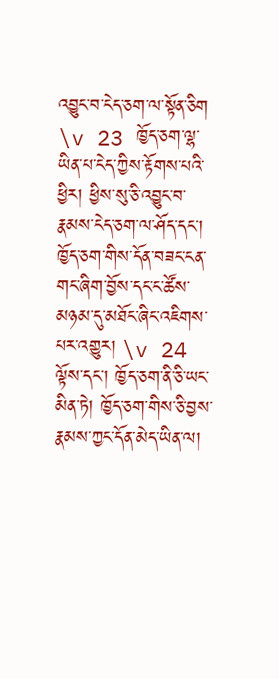འབྱུང་བ་ངེད་ཅག་ལ་སྟོན་ཅིག \v 23 ཁྱོད་ཅག་ལྷ་ཡིན་པ་ངེད་ཀྱིས་རྟོགས་པའི་ཕྱིར། ཕྱིས་སུ་ཅི་འབྱུང་བ་རྣམས་ངེད་ཅག་ལ་ཤོད་དང་། ཁྱོད་ཅག་གིས་དོན་བཟང་ངན་གང་ཞིག་བྱོས་དང་ང་ཚོས་མཉམ་དུ་མཐོང་ཞིང་འཇིགས་པར་འགྱུར། \v 24 ལྟོས་དང་། ཁྱོད་ཅག་ནི་ཅི་ཡང་མིན་ཏེ། ཁྱོད་ཅག་གིས་ཅི་བྱས་རྣམས་ཀྱང་དོན་མེད་ཡིན་ལ།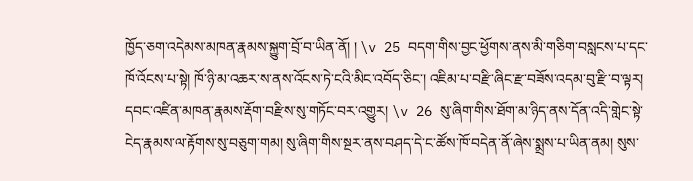ཁྱོད་ཅག་འདེམས་མཁན་རྣམས་སྐྱུག་བྲོ་བ་ཡིན་ནོ། ། \v 25 བདག་གིས་བྱང་ཕྱོགས་ནས་མི་གཅིག་བསླངས་པ་དང་ཁོ་འོངས་པ་སྟེ། ཁོ་ཉི་མ་འཆར་ས་ནས་འོངས་ཏེ་ངའི་མིང་འབོད་ཅིང་། འཇིམ་པ་བརྫི་ཞིང་རྫ་བཟོས་འདམ་བུ་རྫི་བ་ལྟར། དབང་འཛིན་མཁན་རྣམས་རྡོག་བརྫིས་སུ་གཏོང་བར་འགྱུར། \v 26 སུ་ཞིག་གིས་ཐོག་མ་ཉིད་ནས་དོན་འདི་གླེང་སྟེ་ངེད་རྣམས་ལ་རྟོགས་སུ་བཅུག་གམ། སུ་ཞིག་གིས་སྔར་ནས་བཤད་དེ་ང་ཚོས་ཁོ་བདེན་ནོ་ཞེས་སྨྲས་པ་ཡིན་ནམ། སུས་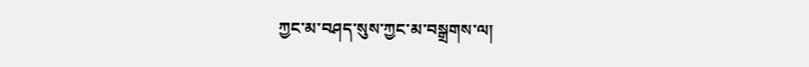ཀྱང་མ་བཤད་སུས་ཀྱང་མ་བསྒྲགས་ལ།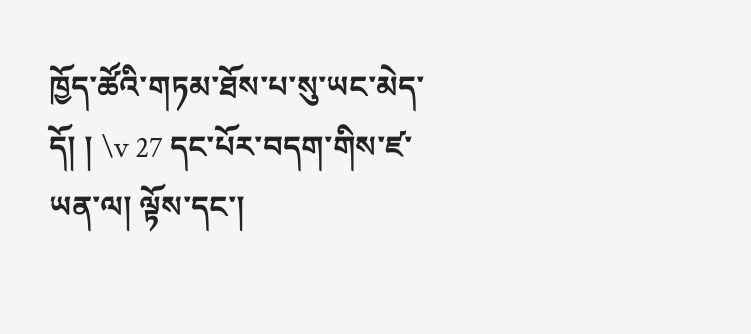ཁྱོད་ཚོའི་གཏམ་ཐོས་པ་སུ་ཡང་མེད་དོ། ། \v 27 དང་པོར་བདག་གིས་ཛ་ཡན་ལ། ལྟོས་དང་།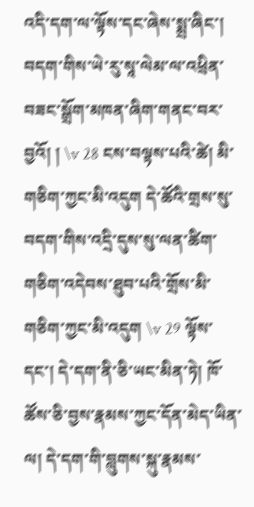འདི་དག་ལ་ལྟོས་དང་ཞེས་སྨྲ་ཞིང་། བདག་གིས་ཡེ་རུ་སཱ་ལེམ་ལ་འཕྲིན་བཟང་སྒྲོག་མཁན་ཞིག་གནང་བར་བྱའོ། ། \v 28 ངས་བལྟས་པའི་ཚེ། མི་གཅིག་ཀྱང་མི་འདུག དེ་ཚོའི་གྲས་སུ་བདག་གིས་འདྲི་དུས་སུ་ལན་ཚིག་གཅིག་འདེབས་ཐུབ་པའི་གྲོས་མི་གཅིག་ཀྱང་མི་འདུག \v 29 ལྟོས་དང་། དེ་དག་ནི་ཅི་ཡང་མིན་ཏེ། ཁོ་ཚོས་ཅི་བྱས་རྣམས་ཀྱང་དོན་མེད་ཡིན་ལ། དེ་དག་གི་བླུགས་སྐུ་རྣམས་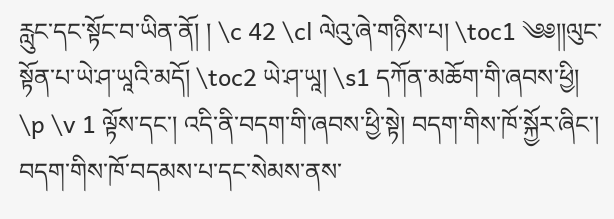རླུང་དང་སྟོང་བ་ཡིན་ནོ། ། \c 42 \cl ལེའུ་ཞེ་གཉིས་པ། \toc1 ༄༅།།ལུང་སྟོན་པ་ཡེ་ཤ་ཡཱའི་མདོ། \toc2 ཡེ་ཤ་ཡཱ། \s1 དཀོན་མཆོག་གི་ཞབས་ཕྱི། \p \v 1 ལྟོས་དང་། འདི་ནི་བདག་གི་ཞབས་ཕྱི་སྟེ། བདག་གིས་ཁོ་སྐྱོར་ཞིང་། བདག་གིས་ཁོ་བདམས་པ་དང་སེམས་ནས་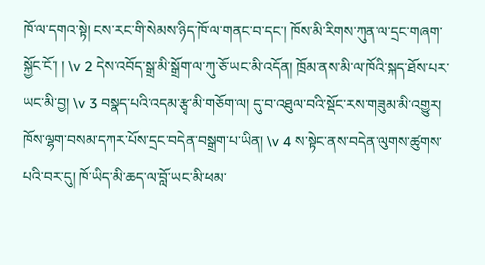ཁོ་ལ་དགའ་སྟེ། ངས་རང་གི་སེམས་ཉིད་ཁོ་ལ་གནང་བ་དང་། ཁོས་མི་རིགས་ཀུན་ལ་དྲང་གཞག་སྐྱོང་ངོ་། ། \v 2 དེས་འབོད་སྒྲ་མི་སྒྲོག་ལ་ཀུ་ཅོ་ཡང་མི་འདོན། ཁྲོམ་ནས་མི་ལ་ཁོའི་སྐད་ཐོས་པར་ཡང་མི་བྱ། \v 3 བསྣད་པའི་འདམ་རྩྭ་མི་གཅོག་ལ། དུ་བ་འཐུལ་བའི་སྡོང་རས་གཟུམ་མི་འགྱུར། ཁོས་ལྷག་བསམ་དཀར་པོས་དྲང་བདེན་བསྒྲག་པ་ཡིན། \v 4 ས་སྟེང་ནས་བདེན་ལུགས་ཚུགས་པའི་བར་དུ། ཁོ་ཡིད་མི་ཆད་ལ་བློ་ཡང་མི་ཕམ་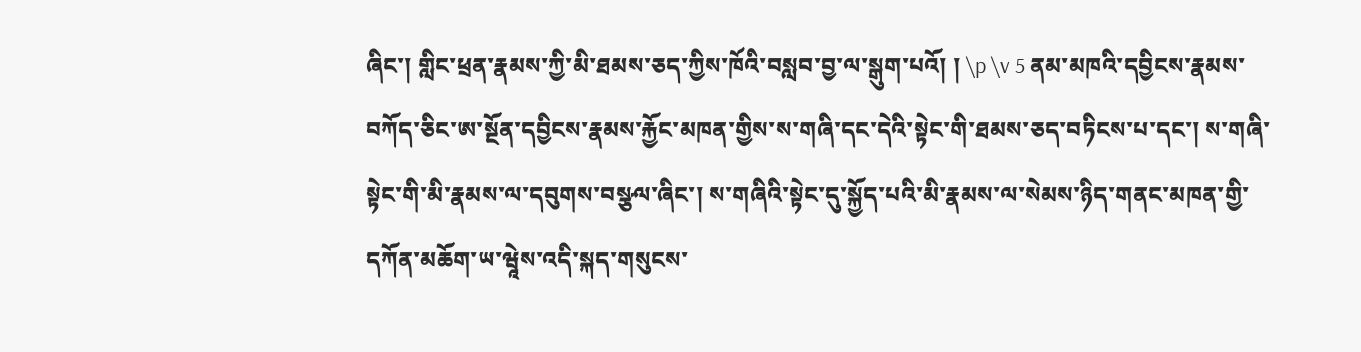ཞིང་། གླིང་ཕྲན་རྣམས་ཀྱི་མི་ཐམས་ཅད་ཀྱིས་ཁོའི་བསླབ་བྱ་ལ་སྒུག་པའོ། ། \p \v 5 ནམ་མཁའི་དབྱིངས་རྣམས་བཀོད་ཅིང་ཨ་སྔོན་དབྱིངས་རྣམས་རྐྱོང་མཁན་གྱིས་ས་གཞི་དང་དེའི་སྟེང་གི་ཐམས་ཅད་བཏིངས་པ་དང་། ས་གཞི་སྟེང་གི་མི་རྣམས་ལ་དབུགས་བསྩལ་ཞིང་། ས་གཞིའི་སྟེང་དུ་སྐྱོད་པའི་མི་རྣམས་ལ་སེམས་ཉིད་གནང་མཁན་གྱི་དཀོན་མཆོག་ཡ་ཝཱེས་འདི་སྐད་གསུངས་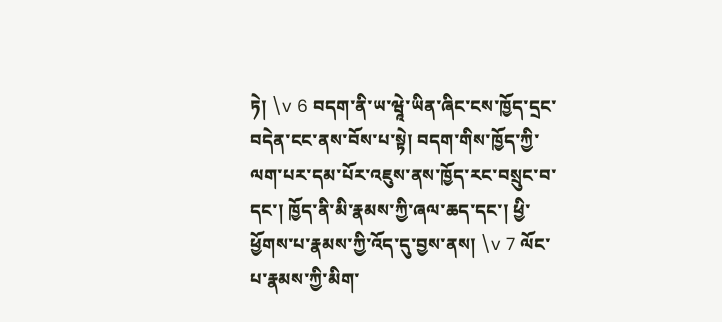ཏེ། \v 6 བདག་ནི་ཡ་ཝཱེ་ཡིན་ཞིང་ངས་ཁྱོད་དྲང་བདེན་ངང་ནས་བོས་པ་སྟེ། བདག་གིས་ཁྱོད་ཀྱི་ལག་པར་དམ་པོར་འཇུས་ནས་ཁྱོད་རང་བསྲུང་བ་དང་། ཁྱོད་ནི་མི་རྣམས་ཀྱི་ཞལ་ཆད་དང་། ཕྱི་ཕྱོགས་པ་རྣམས་ཀྱི་འོད་དུ་བྱས་ནས། \v 7 ལོང་པ་རྣམས་ཀྱི་མིག་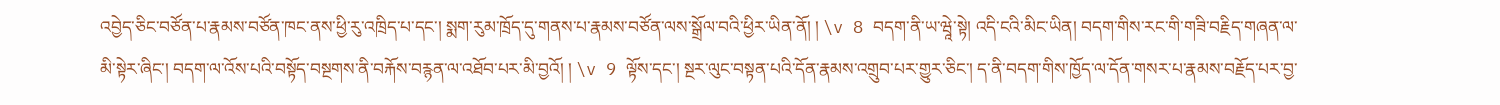འབྱེད་ཅིང་བཙོན་པ་རྣམས་བཙོན་ཁང་ནས་ཕྱི་རུ་འཁྲིད་པ་དང་། སྨག་རུམ་ཁྲོད་དུ་གནས་པ་རྣམས་བཙོན་ལས་སྒྲོལ་བའི་ཕྱིར་ཡིན་ནོ། ། \v 8 བདག་ནི་ཡ་ཝཱེ་སྟེ། འདི་ངའི་མིང་ཡིན། བདག་གིས་རང་གི་གཟི་བརྗིད་གཞན་ལ་མི་སྟེར་ཞིང་། བདག་ལ་འོས་པའི་བསྟོད་བསྔགས་ནི་བརྐོས་བརྙན་ལ་འཐོབ་པར་མི་བྱའོ། ། \v 9 ལྟོས་དང་། སྔར་ལུང་བསྟན་པའི་དོན་རྣམས་འགྲུབ་པར་གྱུར་ཅིང་། ད་ནི་བདག་གིས་ཁྱོད་ལ་དོན་གསར་པ་རྣམས་བརྗོད་པར་བྱ་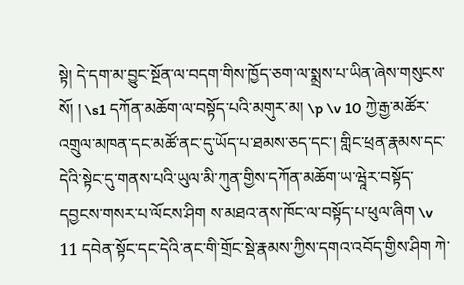སྟེ། དེ་དག་མ་བྱུང་སྔོན་ལ་བདག་གིས་ཁྱོད་ཅག་ལ་སྨྲས་པ་ཡིན་ཞེས་གསུངས་སོ། ། \s1 དཀོན་མཆོག་ལ་བསྟོད་པའི་མགུར་མ། \p \v 10 ཀྱེ་རྒྱ་མཚོར་འགྲུལ་མཁན་དང་མཚོ་ནང་དུ་ཡོད་པ་ཐམས་ཅད་དང་། གླིང་ཕྲན་རྣམས་དང་དེའི་སྟེང་དུ་གནས་པའི་ཡུལ་མི་ཀུན་གྱིས་དཀོན་མཆོག་ཡ་ཝཱེར་བསྟོད་དབྱངས་གསར་པ་ལོངས་ཤིག ས་མཐའ་ནས་ཁོང་ལ་བསྟོད་པ་ཕུལ་ཞིག \v 11 དབེན་སྟོང་དང་དེའི་ནང་གི་གྲོང་སྡེ་རྣམས་ཀྱིས་དགའ་འབོད་གྱིས་ཤིག ཀེ་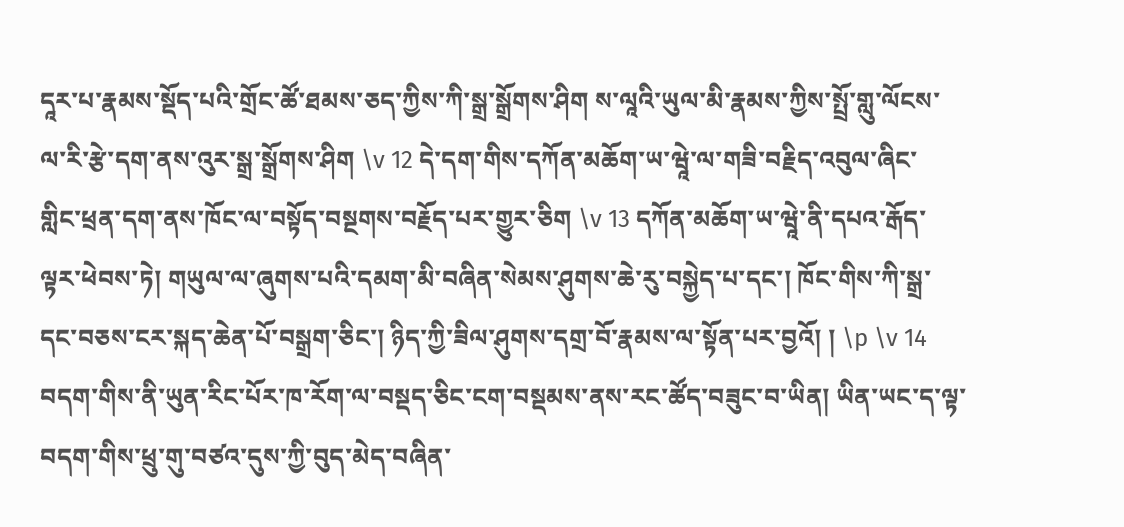དཱར་པ་རྣམས་སྡོད་པའི་གྲོང་ཚོ་ཐམས་ཅད་ཀྱིས་ཀི་སྒྲ་སྒྲོགས་ཤིག ས་ལཱའི་ཡུལ་མི་རྣམས་ཀྱིས་སྤྲོ་གླུ་ལོངས་ལ་རི་རྩེ་དག་ནས་འུར་སྒྲ་སྒྲོགས་ཤིག \v 12 དེ་དག་གིས་དཀོན་མཆོག་ཡ་ཝཱེ་ལ་གཟི་བརྗིད་འབུལ་ཞིང་གླིང་ཕྲན་དག་ནས་ཁོང་ལ་བསྟོད་བསྔགས་བརྗོད་པར་གྱུར་ཅིག \v 13 དཀོན་མཆོག་ཡ་ཝཱེ་ནི་དཔའ་རྒོད་ལྟར་ཕེབས་ཏེ། གཡུལ་ལ་ཞུགས་པའི་དམག་མི་བཞིན་སེམས་ཤུགས་ཆེ་རུ་བསྐྱེད་པ་དང་། ཁོང་གིས་ཀི་སྒྲ་དང་བཅས་ངར་སྐད་ཆེན་པོ་བསྒྲག་ཅིང་། ཉིད་ཀྱི་ཟིལ་ཤུགས་དགྲ་བོ་རྣམས་ལ་སྟོན་པར་བྱའོ། ། \p \v 14 བདག་གིས་ནི་ཡུན་རིང་པོར་ཁ་རོག་ལ་བསྡད་ཅིང་ངག་བསྡམས་ནས་རང་ཚོད་བཟུང་བ་ཡིན། ཡིན་ཡང་ད་ལྟ་བདག་གིས་ཕྲུ་གུ་བཙའ་དུས་ཀྱི་བུད་མེད་བཞིན་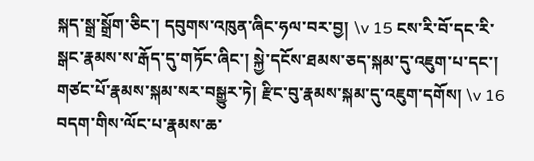སྐད་སྒྲ་སྒྲོག་ཅིང་། དབུགས་འཁུན་ཞིང་ཧལ་བར་བྱ། \v 15 ངས་རི་བོ་དང་རི་སྒང་རྣམས་ས་རྒོད་དུ་གཏོང་ཞིང་། སྐྱེ་དངོས་ཐམས་ཅད་སྐམ་དུ་འཇུག་པ་དང་། གཙང་པོ་རྣམས་སྐམ་སར་བསྒྱུར་ཏེ། རྫིང་བུ་རྣམས་སྐམ་དུ་འཇུག་དགོས། \v 16 བདག་གིས་ལོང་པ་རྣམས་ཆ་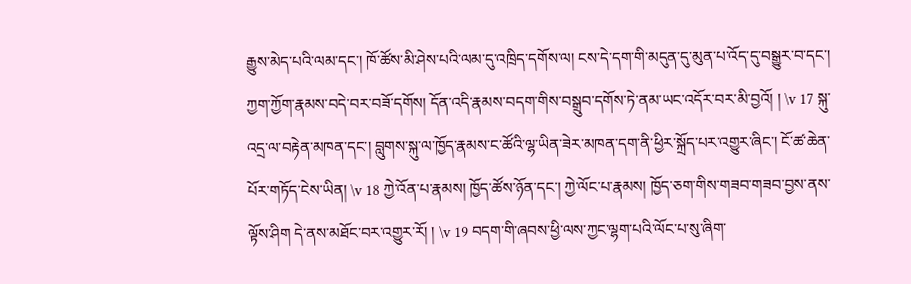རྒྱུས་མེད་པའི་ལམ་དང་། ཁོ་ཚོས་མི་ཤེས་པའི་ལམ་དུ་འཁྲིད་དགོས་ལ། ངས་དེ་དག་གི་མདུན་དུ་མུན་པ་འོད་དུ་བསྒྱུར་བ་དང་། ཀྱག་ཀྱོག་རྣམས་བདེ་བར་བཟོ་དགོས། དོན་འདི་རྣམས་བདག་གིས་བསྒྲུབ་དགོས་ཏེ་ནམ་ཡང་འདོར་བར་མི་བྱའོ། ། \v 17 སྐུ་འདྲ་ལ་བརྟེན་མཁན་དང་། བླུགས་སྐུ་ལ་ཁྱོད་རྣམས་ང་ཚོའི་ལྷ་ཡིན་ཟེར་མཁན་དག་ནི་ཕྱིར་སྐྲོད་པར་འགྱུར་ཞིང་། ངོ་ཚ་ཆེན་པོར་གཏོད་ངེས་ཡིན། \v 18 ཀྱེ་འོན་པ་རྣམས། ཁྱོད་ཚོས་ཉོན་དང་། ཀྱེ་ལོང་པ་རྣམས། ཁྱོད་ཅག་གིས་གཟབ་གཟབ་བྱས་ནས་ལྟོས་ཤིག དེ་ནས་མཐོང་བར་འགྱུར་རོ། ། \v 19 བདག་གི་ཞབས་ཕྱི་ལས་ཀྱང་ལྷག་པའི་ལོང་པ་སུ་ཞིག་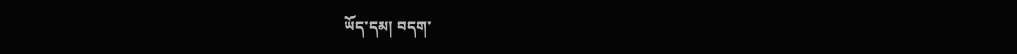ཡོད་དམ། བདག་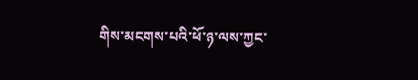གིས་མངགས་པའི་ཕོ་ཉ་ལས་ཀྱང་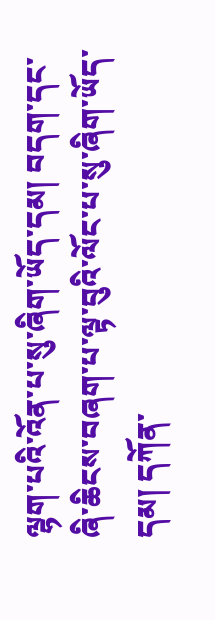ལྷག་པའི་འོན་པ་སུ་ཞིག་ཡོད་དམ། བདག་དང་ཞི་ཆིངས་བཞག་པ་ལྟ་བུའི་ལོང་པ་སུ་ཞིག་ཡོད་དམ། དཀོན་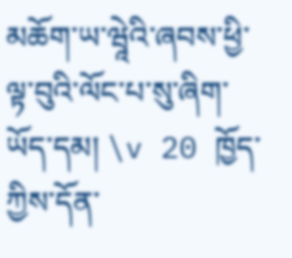མཆོག་ཡ་ཝཱེའི་ཞབས་ཕྱི་ལྟ་བུའི་ལོང་པ་སུ་ཞིག་ཡོད་དམ། \v 20 ཁྱོད་ཀྱིས་དོན་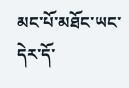མང་པོ་མཐོང་ཡང་དེར་དོ་